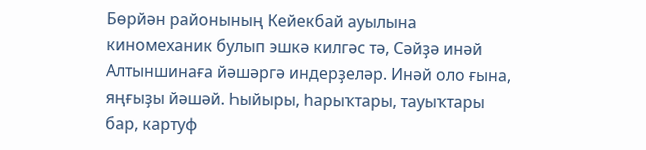Бөрйән районының Кейекбай ауылына киномеханик булып эшкә килгәс тә, Сәйҙә инәй Алтыншинаға йәшәргә индерҙеләр. Инәй оло ғына, яңғыҙы йәшәй. Һыйыры, һарыҡтары, тауыҡтары бар, картуф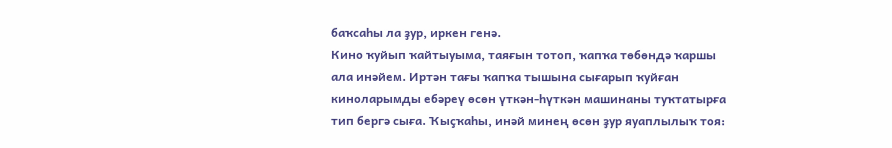баҡсаһы ла ҙур, иркен генә.
Кино ҡуйып ҡайтыуыма, таяғын тотоп, ҡапҡа төбөндә ҡаршы ала инәйем. Иртән тағы ҡапҡа тышына сығарып ҡуйған киноларымды ебәреү өсөн үткән-һүткән машинаны туҡтатырға тип бергә сыға. Ҡыҫҡаһы, инәй минең өсөн ҙур яуаплылыҡ тоя: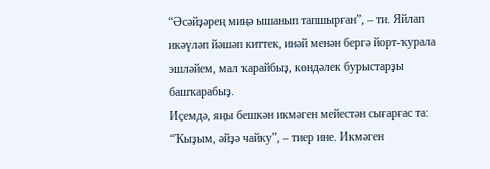“Әсәйҙәрең миңә ышанып тапшырған”, – ти. Яйлап икәүләп йәшәп киттек, инәй менән бергә йорт-ҡурала эшләйем, мал ҡарайбыҙ, көндәлек бурыстарҙы башҡарабыҙ.
Иҫемдә, яңы бешкән икмәген мейестән сығарғас та: “Ҡыҙым, әйҙә чайку”, – тиер ине. Икмәген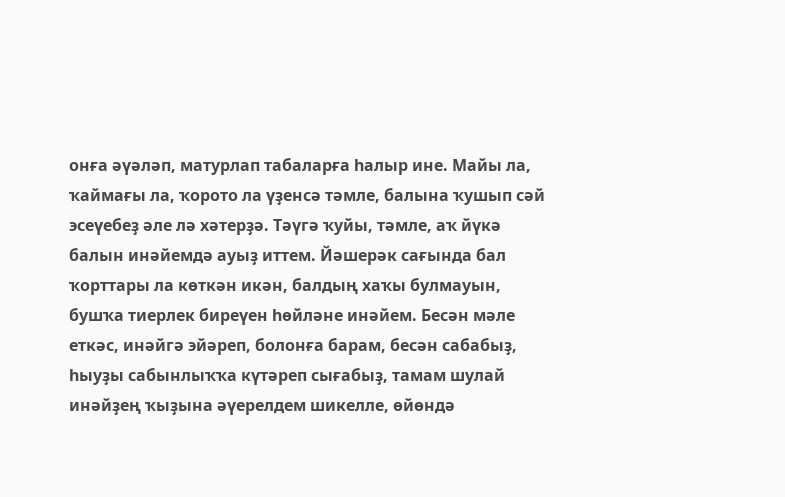онға әүәләп, матурлап табаларға һалыр ине. Майы ла, ҡаймағы ла, ҡорото ла үҙенсә тәмле, балына ҡушып сәй эсеүебеҙ әле лә хәтерҙә. Тәүгә ҡуйы, тәмле, аҡ йүкә балын инәйемдә ауыҙ иттем. Йәшерәк сағында бал ҡорттары ла көткән икән, балдың хаҡы булмауын, бушҡа тиерлек биреүен һөйләне инәйем. Бесән мәле еткәс, инәйгә эйәреп, болонға барам, бесән сабабыҙ, һыуҙы сабынлыҡҡа күтәреп сығабыҙ, тамам шулай инәйҙең ҡыҙына әүерелдем шикелле, өйөндә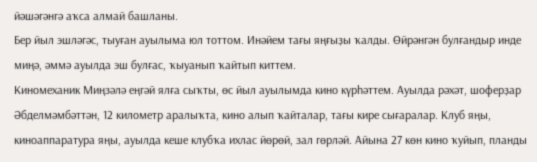йәшәгәнгә аҡса алмай башланы.
Бер йыл эшләгәс, тыуған ауылыма юл тоттом. Инәйем тағы яңғыҙы ҡалды. Өйрәнгән булғандыр инде миңә, әммә ауылда эш булғас, ҡыуанып ҡайтып киттем.
Киномеханик Миңзәлә еңгәй ялға сыҡты, өс йыл ауылымда кино күрһәттем. Ауылда рәхәт, шоферҙар Әбделмәмбәттән, 12 километр аралыҡта, кино алып ҡайталар, тағы кире сығаралар. Клуб яңы, киноаппаратура яңы, ауылда кеше клубҡа ихлас йөрөй, зал гөрләй. Айына 27 көн кино ҡуйып, планды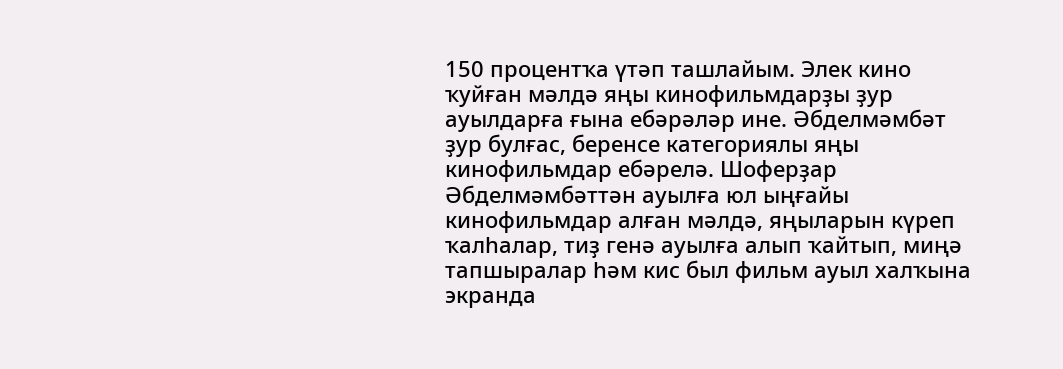150 процентҡа үтәп ташлайым. Элек кино ҡуйған мәлдә яңы кинофильмдарҙы ҙур ауылдарға ғына ебәрәләр ине. Әбделмәмбәт ҙур булғас, беренсе категориялы яңы кинофильмдар ебәрелә. Шоферҙар Әбделмәмбәттән ауылға юл ыңғайы кинофильмдар алған мәлдә, яңыларын күреп ҡалһалар, тиҙ генә ауылға алып ҡайтып, миңә тапшыралар һәм кис был фильм ауыл халҡына экранда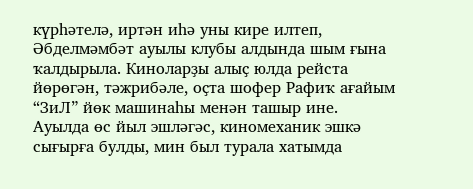күрһәтелә, иртән иһә уны кире илтеп, Әбделмәмбәт ауылы клубы алдында шым ғына ҡалдырыла. Киноларҙы алыҫ юлда рейста йөрөгән, тәжрибәле, оҫта шофер Рафиҡ ағайым “ЗиЛ” йөк машинаһы менән ташыр ине.
Ауылда өс йыл эшләгәс, киномеханик эшкә сығырға булды, мин был турала хатымда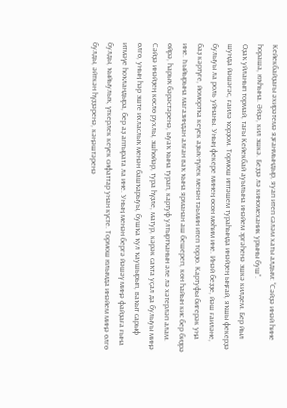Кейекбайҙағы әхирәтемә яҙғанмындыр, яуап итеп сәләм хаты алдым: “Сәйҙә инәй һине һораша, юҡһына. Әйҙә, кил эшкә. Беҙҙә лә киномеханик урыны буш”.
Оҙаҡ уйланып тормай, тағы Кейекбай ауылына инәйем эргәһенә эшкә килдем. Бер йыл шунда йәшәгәс, ғаилә ҡорҙом. Тормош иптәшем тураһында инәйҙең ыңғай, яҡшы фекерҙә булыуы ла роль уйнаны. Уның фекере минең өсөн мөһим ине. Инәй беҙҙе, йәш ғаиләне, баҙ кәртүге, йомортҡа кеүек аҙыҡ-түлек менән тәьмин итеп торҙо. Картуфы бигерәк уңа ине. Һыйырына магазиндан алған ваҡ ҡына ярманан аш бешереп, көн һайын кис бер биҙрә өйрә, һарыҡ бәрәстәренә, ыуаҡ ҡына турап, картуф ултыртҡанын әле лә хәтерләп алам.
Сәйҙә инәйҙең көслө рухлы, эшһөйәр, тура һүҙле, матур, кәрәк саҡта уҫал да булыуы миңә өлгө, уның һәр эште ихласлыҡ менән башҡарыуы, бушҡа ҡул ҡаушырып, ваҡыт сарыф итмәүе һоҡландыра, бер аҙ аптырата ла ине. Уның менән бергә йәшәү миңә файҙаға ғына булды, ҡыйыулыҡ, үткерлек кеүек сифаттар унан күсте. Тормош юлымда инәйем миңә өлгө булды, әйткән һүҙҙәренә, кәңәштәренә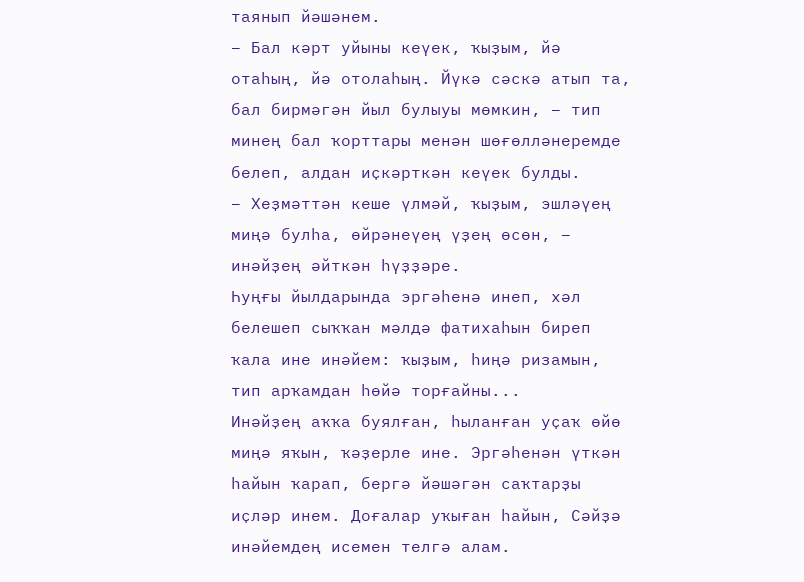таянып йәшәнем.
– Бал кәрт уйыны кеүек, ҡыҙым, йә отаһың, йә отолаһың. Йүкә сәскә атып та, бал бирмәгән йыл булыуы мөмкин, – тип минең бал ҡорттары менән шөғөлләнеремде белеп, алдан иҫкәрткән кеүек булды.
– Хеҙмәттән кеше үлмәй, ҡыҙым, эшләүең миңә булһа, өйрәнеүең үҙең өсөн, – инәйҙең әйткән һүҙҙәре.
Һуңғы йылдарында эргәһенә инеп, хәл белешеп сыҡҡан мәлдә фатихаһын биреп ҡала ине инәйем: ҡыҙым, һиңә ризамын, тип арҡамдан һөйә торғайны...
Инәйҙең аҡҡа буялған, һыланған уҫаҡ өйө миңә яҡын, ҡәҙерле ине. Эргәһенән үткән һайын ҡарап, бергә йәшәгән саҡтарҙы иҫләр инем. Доғалар уҡыған һайын, Сәйҙә инәйемдең исемен телгә алам.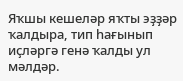Яҡшы кешеләр яҡты эҙҙәр ҡалдыра, тип һағынып иҫләргә генә ҡалды ул мәлдәр.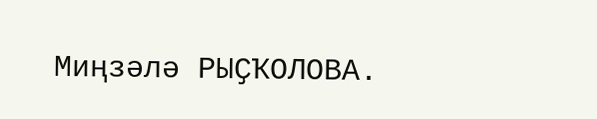Миңзәлә РЫҪҠОЛОВА.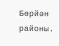Бөрйән районы.